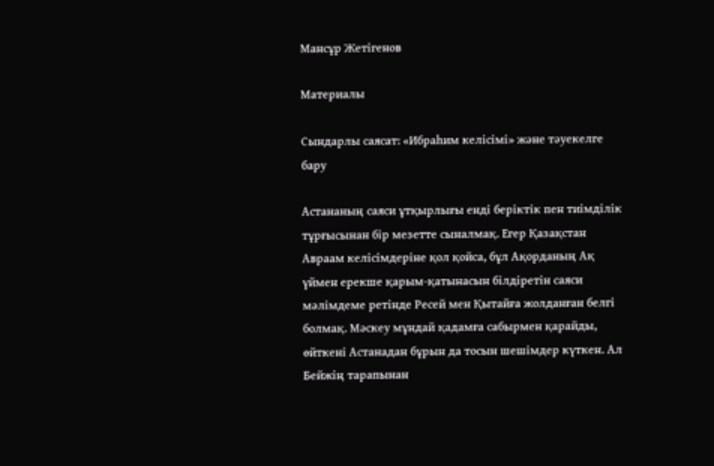Мансұр Жетігенов

Материалы

Сындарлы саясат: «Ибраһим келісімі» және тәуекелге бару

Астананың саяси ұтқырлығы енді беріктік пен тиімділік тұрғысынан бір мезетте сыналмақ. Егер Қазақстан Авраам келісімдеріне қол қойса, бұл Ақорданың Ақ үймен ерекше қарым-қатынасын білдіретін саяси мәлімдеме ретінде Ресей мен Қытайға жолданған белгі болмақ. Мәскеу мұндай қадамға сабырмен қарайды, өйткені Астанадан бұрын да тосын шешімдер күткен. Ал Бейжің тарапынан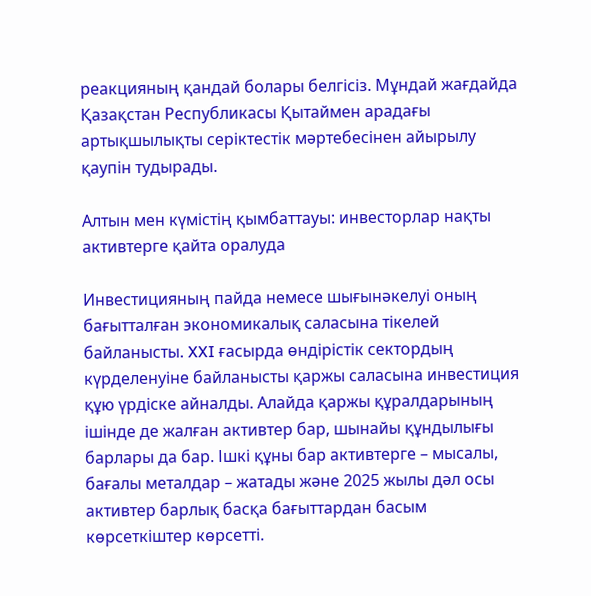реакцияның қандай болары белгісіз. Мұндай жағдайда Қазақстан Республикасы Қытаймен арадағы артықшылықты серіктестік мәртебесінен айырылу қаупін тудырады.

Алтын мен күмістің қымбаттауы: инвесторлар нақты активтерге қайта оралуда

Инвестицияның пайда немесе шығынәкелуі оның бағытталған экономикалық саласына тікелей байланысты. XXI ғасырда өндірістік сектордың күрделенуіне байланысты қаржы саласына инвестиция құю үрдіске айналды. Алайда қаржы құралдарының ішінде де жалған активтер бар, шынайы құндылығы барлары да бар. Ішкі құны бар активтерге – мысалы, бағалы металдар – жатады және 2025 жылы дәл осы активтер барлық басқа бағыттардан басым көрсеткіштер көрсетті.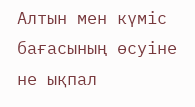Алтын мен күміс бағасының өсуіне не ықпал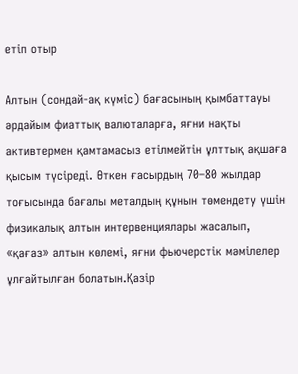етіп отыр

Алтын (сондай-ақ күміс) бағасының қымбаттауы әрдайым фиаттық валюталарға, яғни нақты активтермен қамтамасыз етілмейтін ұлттық ақшаға қысым түсіреді. Өткен ғасырдың 70–80 жылдар тоғысында бағалы металдың құнын төмендету үшін физикалық алтын интервенциялары жасалып, «қағаз» алтын көлемі, яғни фьючерстік мәмілелер ұлғайтылған болатын.Қазір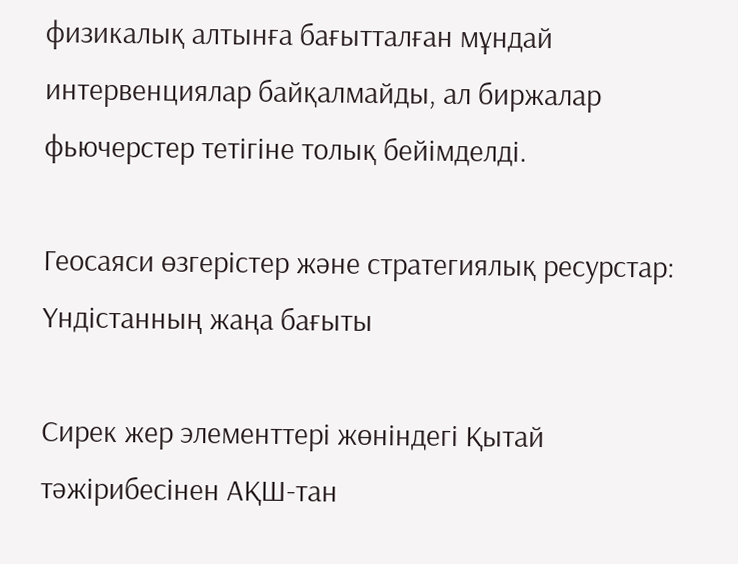физикалық алтынға бағытталған мұндай интервенциялар байқалмайды, ал биржалар фьючерстер тетігіне толық бейімделді.

Геосаяси өзгерістер және стратегиялық ресурстар: Үндістанның жаңа бағыты

Сирек жер элементтері жөніндегі Қытай тәжірибесінен АҚШ-тан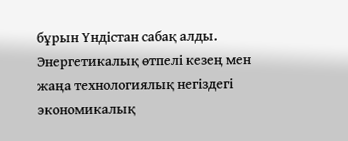бұрын Үндістан сабақ алды. Энергетикалық өтпелі кезең мен жаңа технологиялық негіздегі экономикалық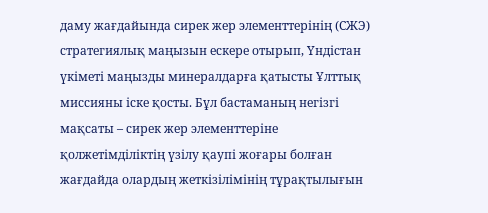даму жағдайында сирек жер элементтерінің (СЖЭ) стратегиялық маңызын ескере отырып, Үндістан үкіметі маңызды минералдарға қатысты Ұлттық миссияны іске қосты. Бұл бастаманың негізгі мақсаты – сирек жер элементтеріне қолжетімділіктің үзілу қаупі жоғары болған жағдайда олардың жеткізілімінің тұрақтылығын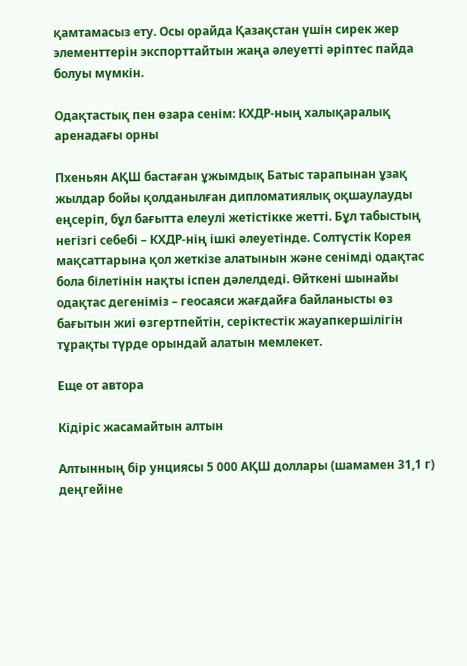қамтамасыз ету. Осы орайда Қазақстан үшін сирек жер элементтерін экспорттайтын жаңа әлеуетті әріптес пайда болуы мүмкін.

Одақтастық пен өзара сенім: КХДР-ның халықаралық аренадағы орны

Пхеньян АҚШ бастаған ұжымдық Батыс тарапынан ұзақ жылдар бойы қолданылған дипломатиялық оқшаулауды еңсеріп, бұл бағытта елеулі жетістікке жетті. Бұл табыстың негізгі себебі – КХДР-нің ішкі әлеуетінде. Солтүстік Корея мақсаттарына қол жеткізе алатынын және сенімді одақтас бола білетінін нақты іспен дәлелдеді. Өйткені шынайы одақтас дегеніміз – геосаяси жағдайға байланысты өз бағытын жиі өзгертпейтін, серіктестік жауапкершілігін тұрақты түрде орындай алатын мемлекет.

Еще от автора

Кідіріс жасамайтын алтын

Алтынның бір унциясы 5 000 АҚШ доллары (шамамен 31,1 г) деңгейіне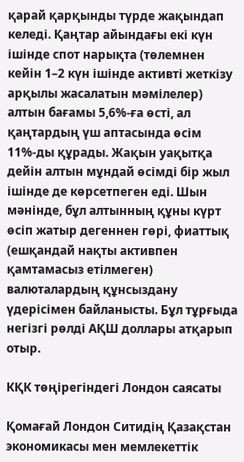қарай қарқынды түрде жақындап келеді. Қаңтар айындағы екі күн ішінде спот нарықта (төлемнен кейін 1–2 күн ішінде активті жеткізу арқылы жасалатын мәмілелер) алтын бағамы 5,6%-ға өсті, ал қаңтардың үш аптасында өсім 11%-ды құрады. Жақын уақытқа дейін алтын мұндай өсімді бір жыл ішінде де көрсетпеген еді. Шын мәнінде, бұл алтынның құны күрт өсіп жатыр дегеннен гөрі, фиаттық (ешқандай нақты активпен қамтамасыз етілмеген) валюталардың құнсыздану үдерісімен байланысты. Бұл тұрғыда негізгі рөлді АҚШ доллары атқарып отыр.

КҚК төңірегіндегі Лондон саясаты

Қомағай Лондон Ситидің Қазақстан экономикасы мен мемлекеттік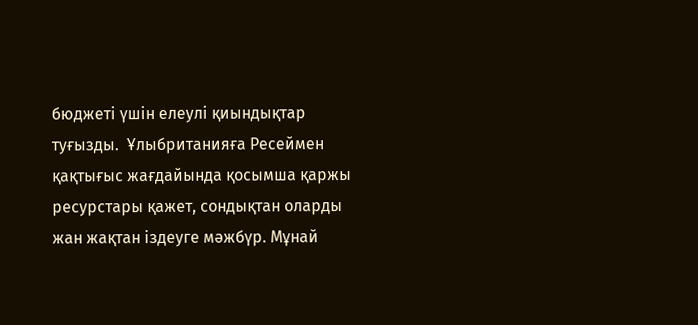бюджеті үшін елеулі қиындықтар туғызды.  Ұлыбританияға Ресеймен қақтығыс жағдайында қосымша қаржы ресурстары қажет, сондықтан оларды жан жақтан іздеуге мәжбүр. Мұнай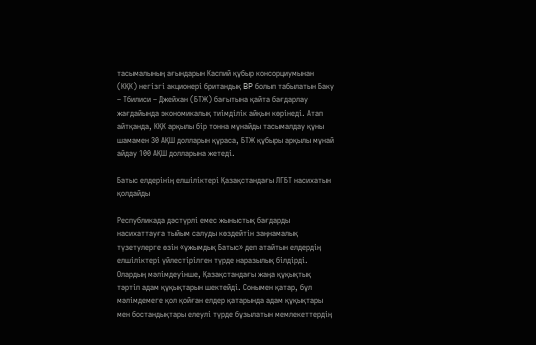тасымалының ағындарын Каспий құбыр консорциумынан (КҚК) негізгі акционері британдық BP болып табылатын Баку – Тбилиси – Джейхан (БТЖ) бағытына қайта бағдарлау жағдайында экономикалық тиімділік айқын көрінеді. Атап айтқанда, КҚК арқылы бір тонна мұнайды тасымалдау құны шамамен 30 АҚШ долларын құраса, БТЖ құбыры арқылы мұнай айдау 100 АҚШ долларына жетеді.

Батыс елдерінің елшіліктері Қазақстандағы ЛГБТ насихатын қолдайды

Республикада дәстүрлі емес жыныстық бағдарды насихаттауға тыйым салуды көздейтін заңнамалық түзетулерге өзін «ұжымдық Батыс» деп атайтын елдердің елшіліктері үйлестірілген түрде наразылық білдірді. Олардың мәлімдеуінше, Қазақстандағы жаңа құқықтық тәртіп адам құқықтарын шектейді. Сонымен қатар, бұл мәлімдемеге қол қойған елдер қатарында адам құқықтары мен бостандықтары елеулі түрде бұзылатын мемлекеттердің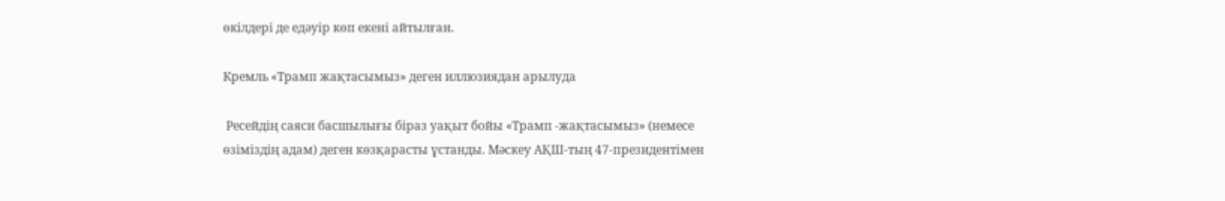өкілдері де едәуір көп екені айтылған.

Кремль «Трамп жақтасымыз» деген иллюзиядан арылуда

 Ресейдің саяси басшылығы біраз уақыт бойы «Трамп -жақтасымыз» (немесе өзіміздің адам) деген көзқарасты ұстанды. Мәскеу АҚШ-тың 47-президентімен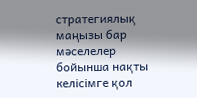стратегиялық маңызы бар мәселелер бойынша нақты келісімге қол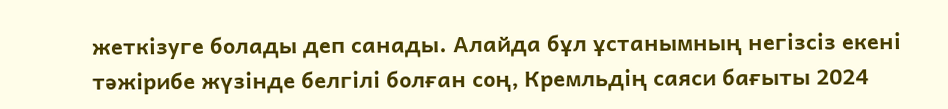жеткізуге болады деп санады. Алайда бұл ұстанымның негізсіз екені тәжірибе жүзінде белгілі болған соң, Кремльдің саяси бағыты 2024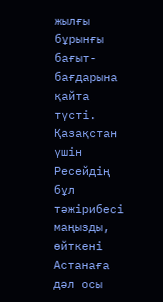жылғы бұрынғы бағыт-бағдарына қайта түсті. Қазақстан үшін Ресейдің бұл тәжірибесі маңызды, өйткені Астанаға дәл осы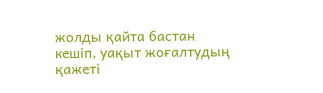жолды қайта бастан кешіп, уақыт жоғалтудың қажеті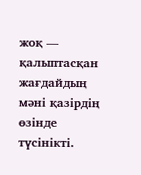жоқ — қалыптасқан жағдайдың мәні қазірдің өзінде түсінікті.